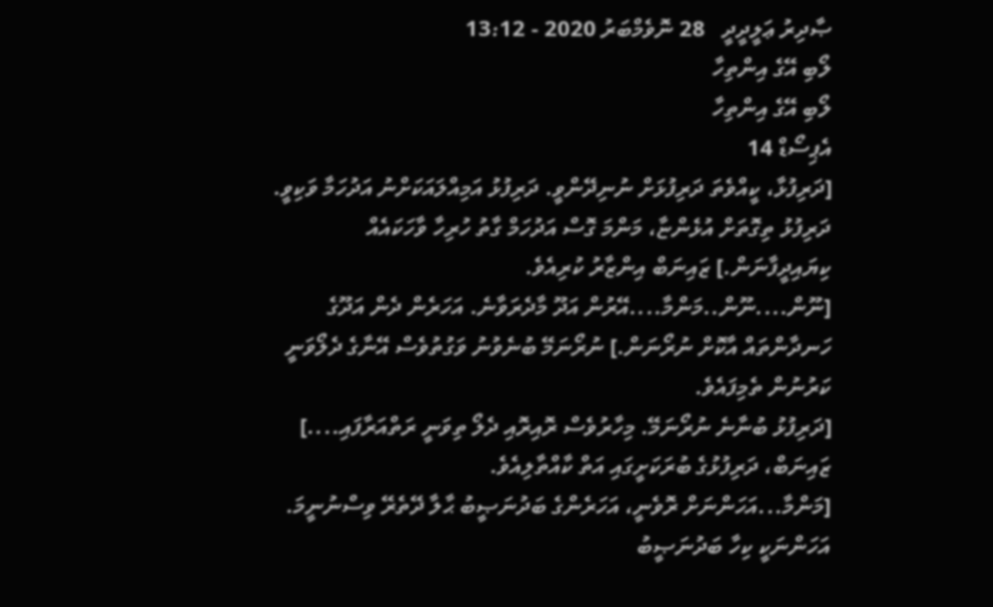ޞާދިރު ޢަލީދީދީ   28 ނޮވެމްބަރު 2020 - 13:12
ލޯބި އޭގެ އިންތިހާ
ލޯބި އޭގެ އިންތިހާ
އެޕިސޯޑް 14
[ދަރިފުޅާ، ކީއްވެތަ ދަރިފުޅަށް ނުނިދޭންވީ. ދަރިފުޅު އަމިއްލައަކަށްނު އަދުހަމާ ވަކިވީ. ދަރިފުޅު ތިގޮތަށް އުޅެންޏާ، މަންމަ ގޮސް އަދުހަމް ގާތު ހުރިހާ ވާހަކައެއް ކިޔައިދީފާނަން.] ޒައިނަބް އިންޒާރު ކުރިއެވެ.
[ނޫން....ނޫން..މަންމާ....އޭރުން އަދޫ މާދެރަވާނެ. އަހަރެން ދެން އަދޫގެ ހަނދާންތައް އާކޮށް ނުރޯނަން.] ނުރޯނަމޭ ބުނެވުނު ވަގުތުވެސް އޭނާގެ ދެލޯވަނީ ކަރުނުން ތެމިފައެވެ.
[ދަރިފުޅު ބުނާނެ ނުރޯނަމޭ. މިހާރުވެސް ރޮއިރޮއި ދެލޯ ތިވަނީ ރަތްއަރާފައި....] ޒައިނަބް، ދަރިފުޅުގެ ބުރަކަށީގައި އަތް ކާއްތާލިއެވެ.
[މަންމާ...އަހަންނަށް ރޮވެނީ، އަހަރެންގެ ބަދުނަޞީބު ޙާލާ ދޭތެރޭ ވިސްނުނީމަ. އަހަންނަކީ ކިހާ ބަދުނަޞީބު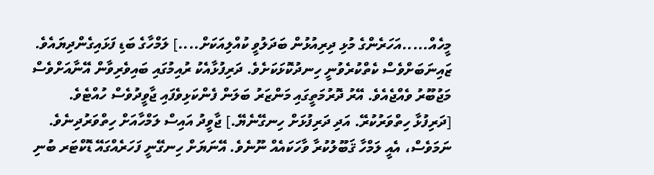މީހެއް.....އަހަރެންގެ މުޅި ދިރިއުޅުން ބަދަލުވީ ކުއްލިއަކަށް....] ލަމްހާގެ ބަޑި ފަޅައިގެންދިޔައެވެ. ޒައިނަބަށްވެސް ކެތްކުރެވުނީ ހިނދުކޮޅަކަށެވެ. ދަރިފުޅާއެކު ރުއިމުގައި ބައިވެރިވާން އޭނާއަށްވެސް މަޖުބޫރު ވެއްޖެއެވެ. އޭރު ދޮރުމަތީގައި މަންޒަރު ބަލަން ފެންކަޅިވެފައި ޖާވީދުވެސް ހުއްޓެވެ.
[ދަރިފުޅާ ހިތްވަރުކުރޭ. އަދި ދަރިފުޅަށް ހިނގޭނެޔޭ.] ޖާވީދު އައިސް ލަމްހާއަށް ހިތްވަރުދިނެވެ. ނަމަވެސް، އެއީ ލަމްހާ ޤަބޫލުކުރާ ވާހަކައެއް ނޫނެވެ. އޭނަޔަށް ހިނގޭނީ ފަހަރެއްގައޭ ޑޮކްޓަރ ބުނި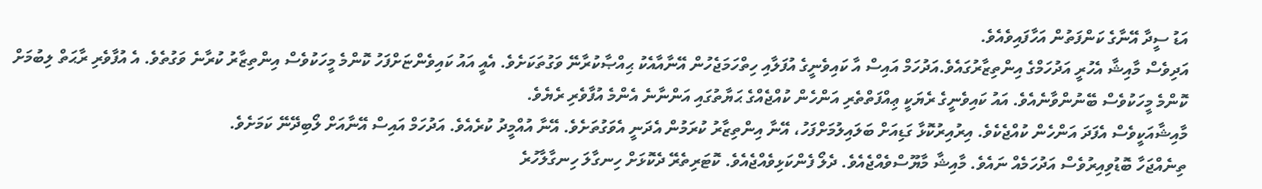އަޑު ސީދާ އޭނާގެ ކަންފަތުން އަހާފައިވެއެވެ.
އަދިވެސް މާއިޝާ އެހުރީ އަދުހަމްގެ އިންތިޒާރުގައެވެ.އަދުހަމް އައިސް އާ ކައިވެނީގެ އުފަލާއި ހިތްހަމަޖެހުން އޭނާއާއެކު ޙިއްޞާކުރާނޭ ވަގުތަކަށެވެ. އެއީ އައު ކައިވެންޏަށްފަހު ކޮންމެ މީހަކުވެސް އިންތިޒާރު ކުރާނެ ވަގުތެވެ. އެ އުފާވެރި ރާޙަތް ލިބުމަށް ކޮންމެ މީހަކުވެސް ބޭނުންވާނެއެވެ. އައު ކައިވެނީގެ ރެޔަކީ ޢިއްފަތްތެރި އަންހެން ކުއްޖެއްގެ ޙަޔާތުގައި އަންނާނެ އެންމެ އުފާވެރި ރެޔެވެ.
މާއިޝާއަކީވެސް އެފަދަ އަންހެން ކުއްޖެކެވެ. އިރުއިރުކޮޅާ ގަޑިއަށް ބަލައިލުމަށްފަހު، އޭނާ އިންތިޒާރު ކުރަމުން އެދަނީ އެވަގުތަށެވެ. އޭނާ އުއްމީދު ކުރެއެވެ. އަދުހަމް އައިސް އޭނާއަށް ލޯބިދޭނޭ ކަމަށެވެ.
ތިނެއްޖަހާ ބޮޑުވިއިރުވެސް އަދުހަމެއް ނައެވެ. މާއިޝާ މާޔޫސްވެއްޖެއެވެ. ދެލޯ ފެންކަޅިވެއްޖެއެވެ. ކޮޓަރިތެރޭ ދެކޮޅަށް ހިނގާލަ ހިނގާލާހުރެ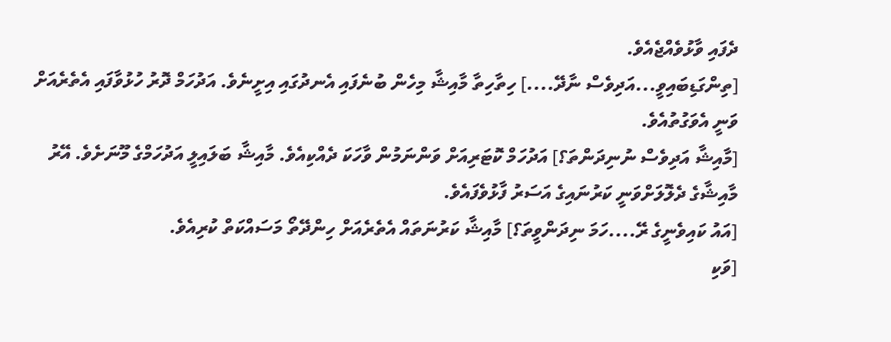ދެފައި ވާޅުވެއްޖެއެވެ.
[ތިންގަޑިބައިވީ...އަދިވެސް ނާދޭ....] ހިތާހިތާ މާއިޝާ މިހެން ބުނެފައި އެނދުގައި އިށީނެވެ. އަދުހަމް ދޮރު ހުޅުވާފައި އެތެރެއަށް ވަނީ އެވަގުތުއެވެ.
[މާއިޝާ އަދިވެސް ނުނިދަންތަ؟] އަދުހަމް ކޮޓަރިއަށް ވަންނަމުން ވާހަކަ ދެއްކިއެވެ. މާއިޝާ ބަލައިލީ އަދުހަމްގެ މޫނަށެވެ. އޭރު މާއިޝާގެ ދެލޮލަށްވަނީ ކަރުނައިގެ އަސަރު ފާޅުވެފައެވެ.
[އައު ކައިވެނީގެ ރޭ....ހަމަ ނިދަންވީތަ؟] މާއިޝާ ކަރުނަތައް އެތެރެއަށް ހިންދޭތޯ މަސައްކަތް ކުރިއެވެ.
[ވަކި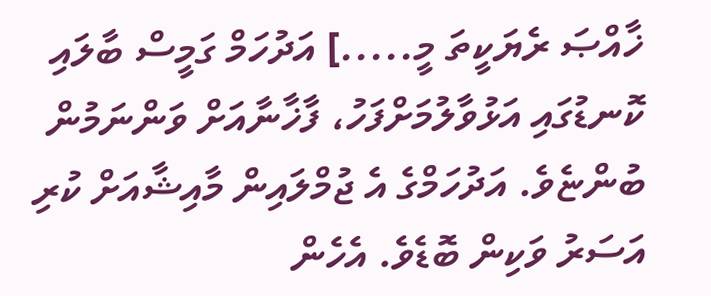ޚާއްޞަ ރެޔަކީތަ މީ.....] އަދުހަމް ގަމީސް ބާލައި ކޮނޑުގައި އަޅުވާލުމަށްފަހު، ފާޚާނާއަށް ވަންނަމުން ބުންޏެވެ. އަދުހަމްގެ އެ ޖުމްލައިން މާއިޝާއަށް ކުރި އަސަރު ވަކިން ބޮޑެވެ. އެހެން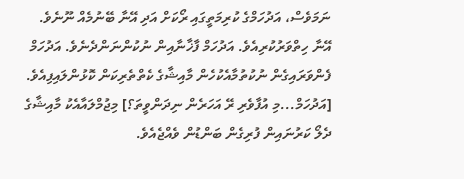ނަމަވެސް، އަދުހަމްގެ ކުރިމަތީގައި ރޯކަށް އަދި އޭނާ ބޭނުމެއް ނޫނެވެ.
އޭނާ ހިތްވަރުކުރިއެވެ. އަދުހަމް ފާޚާނާއިން ނުކުންނަންދެނެވެ. އަދުހަމް ފެންވަރައިގެން ނުކުތުމާއެކުހެން މާއިޝާގެ ކެތްތެރިކަން ކޮޅުންލައިފިއެވެ.
[އަދުހަމް...މި އުފާވެރި ރޭ އަހަރެން ނިދަންވީތަ؟] މިޖުމްލައާއެކު މާއިޝާގެ ދެލޯ ކަރުނައިން ފުރިގެން ބަންޑުން ވެއްޖެއެވެ.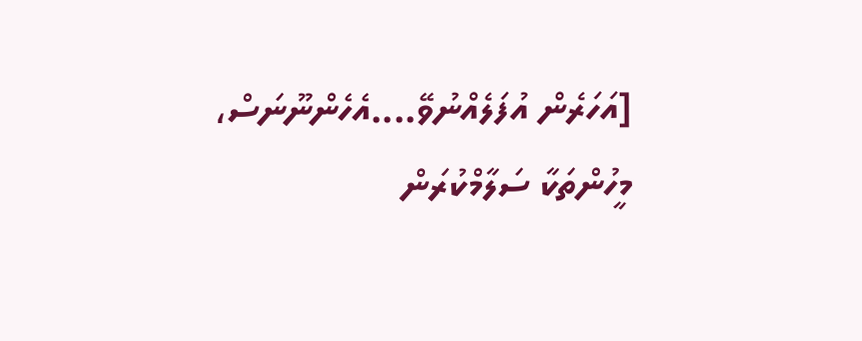[އަހަރެން އުފަލެއްނުވޭ....އެހެންނޫނަސް، މީހުންތަކާ ސަލާމްކުރަން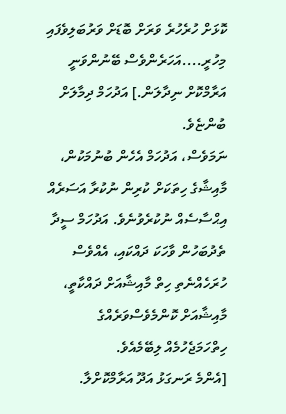ކޮޅަށް ހުރެހުރެ ވަރަށް ބޮޑަށް ވަރުބަލިވެފައި މިހުރީ....އަހަރެންވެސް ބޭނުންވަނީ އަރާމްކޮށް ނިދާލަން.] އަދުހަމް ދިމާލަށް ބުންޏެވެ.
ނަމަވެސް، އަދުހަމް އެހެން ބުނުމަކުން، މާއިޝާގެ ހިތަކަށް ކުރިން ނުކުރާ އަސަރެއް އިޙްސާސެއް ނުކުރެވުނެވެ. އަދުހަމް ސީދާ ތެދުބަހުން ވާހަކަ ދައްކައި، އެއްވެސް ހުރަހެއްނެތި ހިތް މާއިޝާއަށް ދައްކާތީ، މާއިޝާއަށް ކޮންމެވެސްވަރެއްގެ ހިތްހަމަޖެހުމެއް ލިބޭމެއެވެ.
[އެންމެ ރަނގަޅު އަދޫ އަރާމްކޮށްލާ.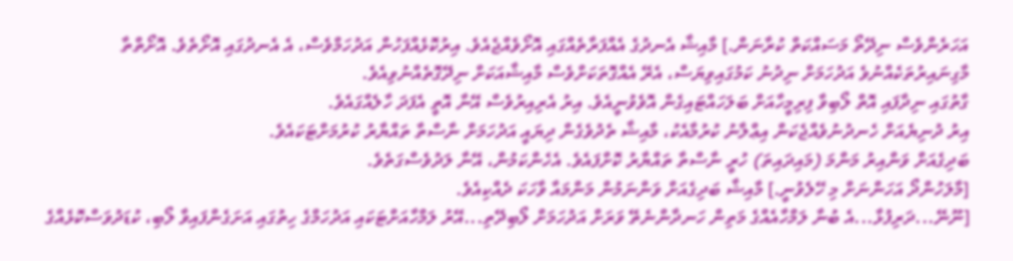އަހަރެންވެސް ނިދޭތޯ މަސައްކަތް ކުރާނަން.] މާއިޝާ އެނދުގެ އެއްފަރާތެއްގައި އޮށޯވެއްޖެއެވެ. އިރުކޮޅެއްފަހުން އަދުހަމްވެސް، އެ އެނދުގައި އޮށޯތެވެ. އޮށޯތްތާ މާގިނައިރުތަކެއްނުވެ އަދުހަމަށް ނިދުނު ކަމުގައިވިޔަސް، އެރޭ އެއްގޮތަކަށްވެސް މާއިޝާއަކަށް ނިދޭގޮތެއްނުވިއެވެ.
ގާތުގައި ނިދާފައި އޮތް ލޯބިވާ ފިރިމީހާއަށް ބަލަހައްޓައިގެން އޮވެވުނީއެވެ. އިރު އެރިއިރުވެސް އޭނާ އޮތީ އެފަދަ ހާލެއްގައެވެ.
އިރު ދުނިޔެއަށް ހެނދުނުވެއްޖެކަން އިޢްލާނު ކުރުމާއެކު، މާއިޝާ ތެދުވެގެން ދިޔައީ އަދުހަމަށް ނާސްތާ ތައްޔާރު ކުރުމަށްޓަކައެވެ.
ބަދިގެއަށް ވަންއިރު މަންމަ (މައިދައިތަ) ހުރީ ނާސްތާ ތައްޔާރު ކޮށްފައެވެ. އެހެންކަމުން، އޭނާ ލަދުވެސްގަތެވެ.
[މާލަހުންދޯ އަހަންނަށް މި ހޭލެވުނީ.] މާއިޝާ ބަދިގެއަށް ވަންނަމުން މަންމައާ ވާހަކަ ދެއްކިއެވެ.
[ނޫނޭ...ދަރިފުޅާ...އެ ބުނާ ލަމްހާއެއްގެ މަތިން ހަނދާންނެތޭ ވަރަށް އަދުހަމަށް ލޯބިދޭތި...އޭރު ލަމްހާއަށްޓަކައި އަދުހަމްގެ ހިތުގައި އަށަގެންފައިވާ ލޯބި، ކުޑަދުވަސްކޮޅެއްގެ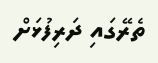ތެރޭގައި ދަރިފުޅަށް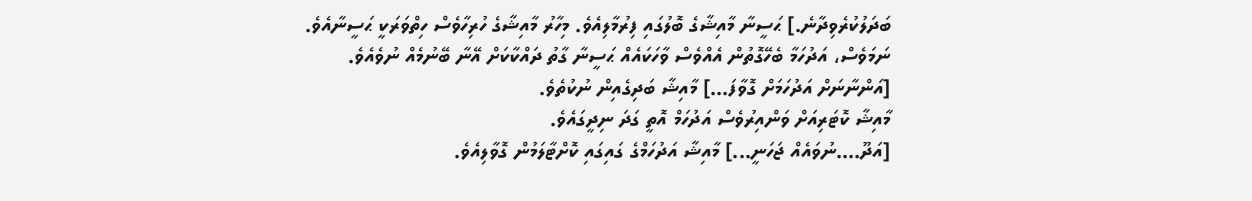ބަދަލުކުރެވިދާނެ.] ޙަސީނާ މާއިޝާގެ ބޮލުގައި ފިރުމާލިއެވެ. މިހާރު މާއިޝާގެ ހުރިހާވެސް ހިތްވަރަކީ ޙަސީނާއެވެ.
ނަމަވެސް، އަދުހަމާ ބެހޭގޮތުން އެއްވެސް ވާހަކައެއް ޙަސީނާ ގާތު ދައްކާކަށް އޭނާ ބޭނުމެއް ނުވެއެވެ.
[އަންނާނަށް އަދުހަމަށް ގޮވާފަ...] މާއިޝާ ބަދިގެއިން ނުކުތެވެ.
މާއިޝާ ކޮޓަރިއަށް ވަންއިރުވެސް އަދުހަމް އޮތީ ގަދަ ނިދީގައެވެ.
[އަދޫ....ނުވައެއް ޖަހަނީ...] މާއިޝާ އަދުހަމްގެ ގައިގައި ކޮށްޓާލަމުން ގޮވާލިއެވެ.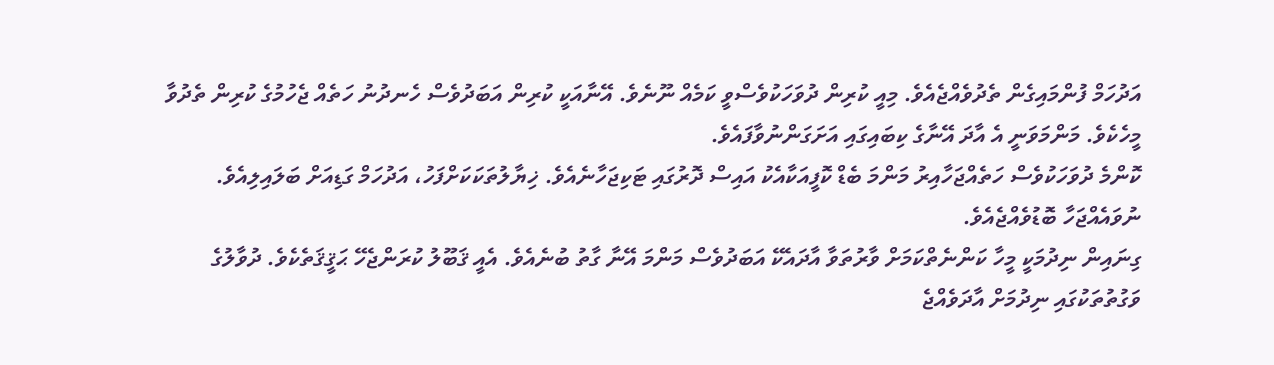އަދުހަމް ފުންމައިގެން ތެދުވެއްޖެއެވެ. މިއީ ކުރިން ދުވަހަކުވެސްވީ ކަމެއް ނޫނެވެ. އޭނާއަކީ ކުރިން އަބަދުވެސް ހެނދުނު ހަތެއް ޖެހުމުގެ ކުރިން ތެދުވާ މީހެކެވެ. މަންމަވަނީ އެ އާދަ އޭނާގެ ކިބައިގައި އަށަގަންނުވާފައެވެ.
ކޮންމެ ދުވަހަކުވެސް ހަތެއްޖަހާއިރު މަންމަ ބެޑް ކޮފީއަކާއެކު އައިސް ދޮރުގައި ޓަކިޖަހާނެއެވެ. ޚިޔާލުތަކަކަށްފަހު، އަދުހަމް ގަޑިއަށް ބަލައިލިއެވެ. ނުވައެއްޖަހާ ބޮޑުވެއްޖެއެވެ.
ގިނައިން ނިދުމަކީ މީހާ ކަންނެތްކަމަށް ވާރުތަވާ އާދައެކޭ އަބަދުވެސް މަންމަ އޭނާ ގާތު ބުނެއެވެ. އެއީ ޤަބޫލު ކުރަންޖެހޭ ޙަޤީޤަތެކެވެ. ދުވާލުގެ ވަގުތުތަކުގައި ނިދުމަށް އާދަވެއްޖެ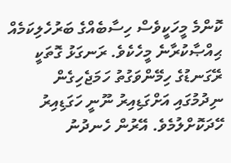ކޮންމެ މީހަކީވެސް ހިސާބެއްގެ ބަރުހެލިކަމެއް ޙިއްޞާކުރާނެ މީހެކެވެ. ރަނގަޅު ގޮތަކީ ރޭގަނޑުގެ ހިމޭންވަގުތު ހަމަޖެހިގެން ނިދުމުގައި އަށްގަޑިއިރު ނޫނީ ހަގަޑިއިރު ހޭދަކޮށްލުމެވެ. އޭރުން ހެނދުނު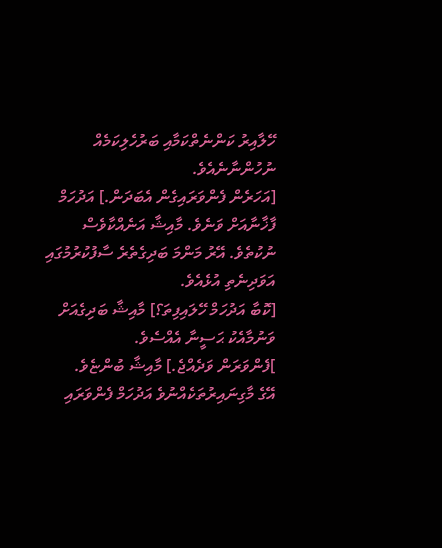ހޭލާއިރު ކަންނެތްކަމާއި ބަރުހެލިކަމެއް ނުހުންނާނެއެވެ.
[އަހަރެން ފެންވަރައިގެން އެބަދަން.] އަދުހަމް ފާޚާނާއަށް ވަނެވެ. މާއިޝާ އަނެއްކާވެސް ނުކުތެވެ. އޭރު މަންމަ ބަދިގެތެރެ ސާފުކުރުމުގައި އަވަދިނެތި އުޅެއެވެ.
[ކޮބާ އަދުހަމް ހޭލައިފިތަ؟] މާއިޝާ ބަދިގެއަށް ވަނުމާއެކު ޙަސީނާ އެއްސެވެ.
]ފެންވަރަން ވަދެއްޖެ.] މާއިޝާ ބުންޏެވެ.
އޭގެ މާގިނައިރުތަކެއްނުވެ އަދުހަމް ފެންވަރައި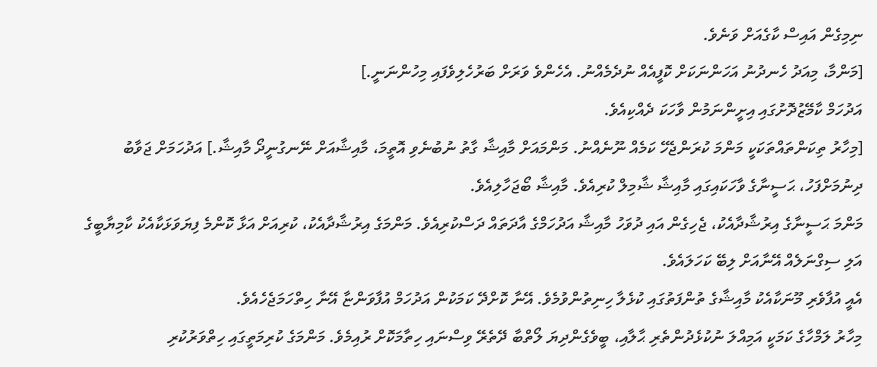ނިމިގެން އައިސް ކާގެއަށް ވަނެވެ.
[މަންމާ، މިއަދު ހެނދުނު އަހަންނަކަށް ކޮފީއެއް ނުދެމެއްނު. އެހެންވެ ވަރަށް ބަރުހެލިވެފައި މިހުންނަނީ.]
އަދުހަމް ކާމޭޒުދޮށުގައި އިށީންނަމުން ވާހަކަ ދެއްކިއެވެ.
[މިހާރު ތިކަންތައްތަކަކީ މަންމަ ކުރަންޖެހޭ ކަމެއް ނޫނެއްނު. މަންމައަށް މާއިޝާ ގާތު ނުބުނެވި އޮތީމަ، މާއިޝާއަށް ނޭނގުނީދޯ މާއިޝާ.] އަދުހަމަށް ޖަވާބު ދިނުމަށްފަހު، ޙަސީނާގެ ވާހަކައިގައި މާއިޝާ ޝާމިލް ކުރިއެވެ. މާއިޝާ ބޯޖަހާލިއެވެ.
މަންމަ ޙަސީނާގެ އިރުޝާދާއެކު، ޖެހިގެން އައި ދުވަހު މާއިޝާ އަދުހަމްގެ އާދަތައް ދަސްކުރިއެވެ. މަންމަގެ އިރުޝާދާއެކު، ކުރިއަށް އަޅާ ކޮންމެ ފިޔަވަޅަކާއެކު ކާމިޔާބީގެ އަލި ސިގްނަލެއް އޭނާއަށް ލިބޭ ކަހަލައެވެ.
އެއީ އުފާވެރި މޫނަކާއެކު މާއިޝާގެ ތުންފަތުގައި ކުޅެލާ ހިނިތުންވުމެވެ. އޭނާ ކޮށްދޭ ކަމަކުން އަދުހަމް އުފާވަންޏާ އޭނާ ހިތްހަމަޖެހެއެވެ.
މިހާރު ލަމްހާގެ ކަމަކީ އަމިއްލަ ނުކުޅެދުންތެރި ޙާލާއި، ބީވެގެންދިޔަ ލޯތްބާ ދޭތެރޭ ވިސްނައި ހިތާމަކޮށް ރުއިމެވެ. މަންމަގެ ކުރިމަތީގައި ހިތްވަރުކުރި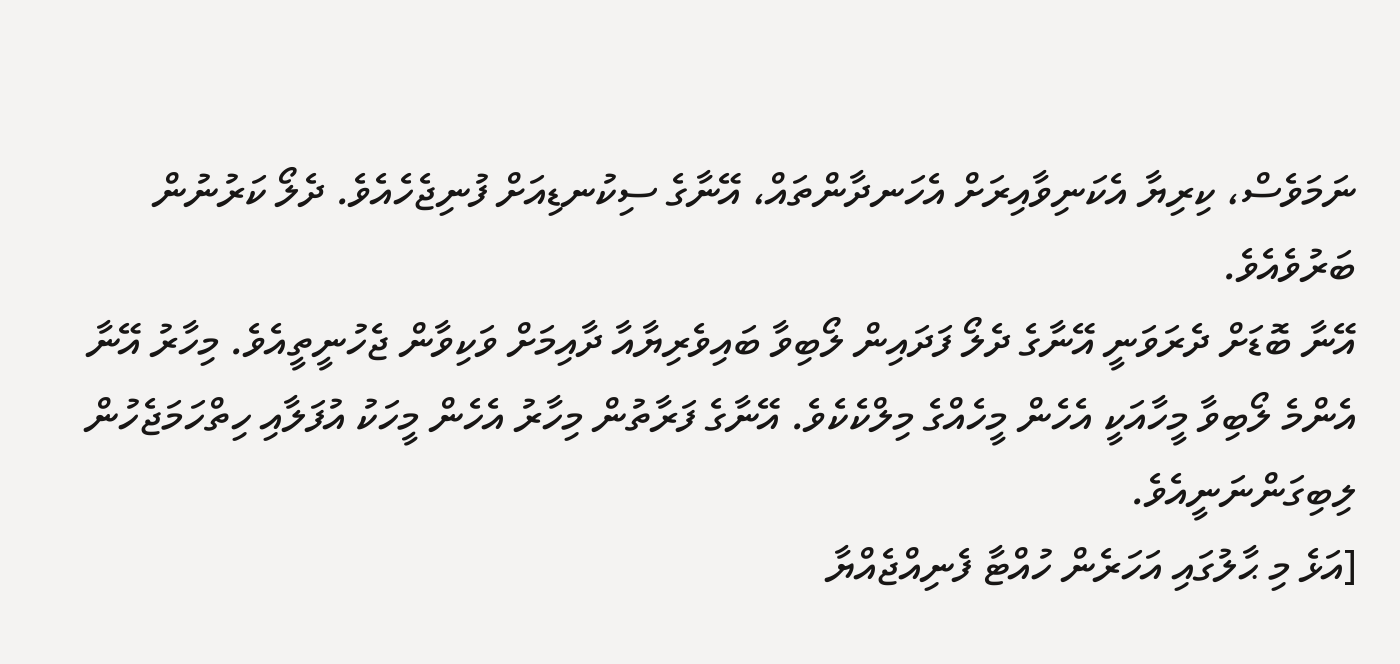ނަމަވެސް، ކިރިޔާ އެކަނިވާއިރަށް އެހަނދާންތައް، އޭނާގެ ސިކުނޑިއަށް ފުނިޖެހެއެވެ. ދެލޯ ކަރުނުން ބަރުވެއެވެ.
އޭނާ ބޮޑަށް ދެރަވަނީ އޭނާގެ ދެލޯ ފަދައިން ލޯބިވާ ބައިވެރިޔާއާ ދާއިމަށް ވަކިވާން ޖެހުނީތީއެވެ. މިހާރު އޭނާ އެންމެ ލޯބިވާ މީހާއަކީ އެހެން މީހެއްގެ މިލްކެކެވެ. އޭނާގެ ފަރާތުން މިހާރު އެހެން މީހަކު އުފަލާއި ހިތްހަމަޖެހުން ލިބިގަންނަނީއެވެ.
[އަޅެ މި ޙާލުގައި އަހަރެން ހުއްޓާ ފެނިއްޖެއްޔާ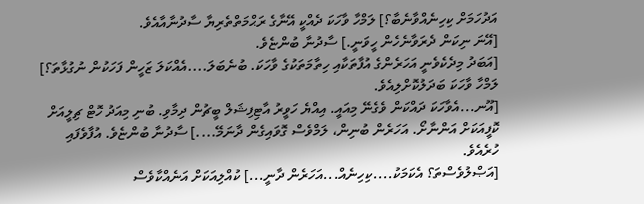އަދުހަމަށް ކިހިނެއްވާނެބާ؟] ލަމްހާ ވާހަކަ ދެއްކީ އޭނާގެ ރަޙްމަތްތެރިޔާ ސާދުނާއާއެވެ.
[އޭނަ ނިކަން ދެރަވާނެހެން ހީވަނީ.] ސާދުނާ ބުންޏެވެ.
[އަބަދު މިދެކެވެނީ އަހަރެންގެ އުފާތަކާއި ހިތާމަތަކުގެ ވާހަކަ. ބުނެބަލަ....އެއްކަލަ ޒަހީން ފަހަކުން ނުގުޅާތަ؟] ލަމްހާ ވާހަކަ ބަދަލުކޮށްލިއެވެ.
[އޫނ...އެވާހަކަ ދައްކަން ވެގެނޭ މިއައީ. އިއްޔެ ހަވީރު އާޓިފިޝަލް ބީޗުން ދިމާވި. ބުނި މިއަދު ހޮޓް ޗިލީއަށް ކޮފީއަކަށް އަންނާށޯ. އަހަރެން ބުނިން، ލަމްވެސް ގޮވައިގެން ދާނަމޭ....] ސާދުނާ ބުންޏެވެ. އުފާވެފައި ހުރެއެވެ.
[އަޞްލުވެސްތަ؟ އެކަމަކު....ކިހިނެއް...އަހަރެން ދާނީ...] ކުއްލިއަކަށް އަނެއްކާވެސް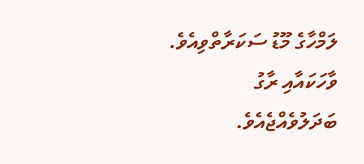ލަމްހާގެ މޫޑު ސަކަރާތްވިއެވެ. ވާހަކައާއި ރާގު ބަދަލުވެއްޖެއެވެ.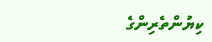ކިޔުންތެރިންގެ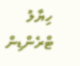ހިޔާލު
ޓްރެންޑިން